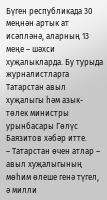Бүген республикада 30 меңнән артык ат исәпләнә, аларның 13 меңе – шәхси хуҗалыкларда. Бу турыда журналистларга Татарстан авыл хуҗалыгы һәм азык-төлек министры урынбасары Гөлүс Баязитов хәбәр итте.
– Татарстан өчен атлар – авыл хуҗалыгының мөһим өлеше генә түгел, ә милли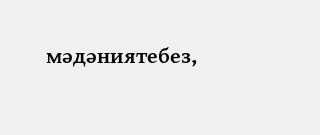мәдәниятебез,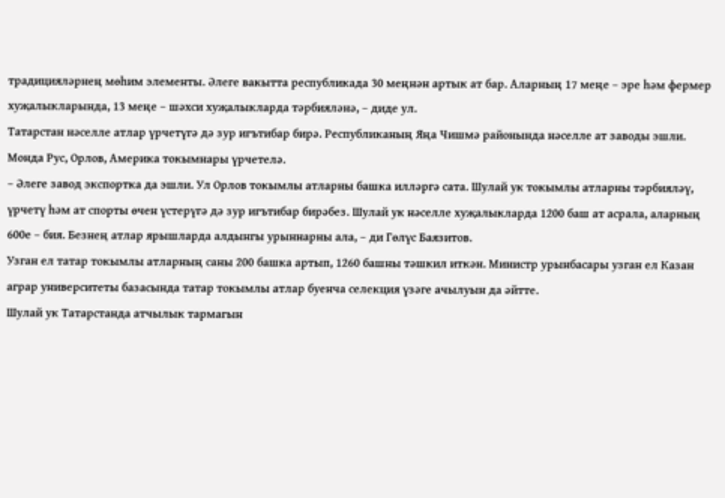традицияләрнең мөһим элементы. Әлеге вакытта республикада 30 меңнән артык ат бар. Аларның 17 меңе – эре һәм фермер хуҗалыкларында, 13 меңе – шәхси хуҗалыкларда тәрбияләнә, – диде ул.
Татарстан нәселле атлар үрчетүгә дә зур игътибар бирә. Республиканың Яңа Чишмә районында нәселле ат заводы эшли. Монда Рус, Орлов, Америка токымнары үрчетелә.
– Әлеге завод экспортка да эшли. Ул Орлов токымлы атларны башка илләргә сата. Шулай ук токымлы атларны тәрбияләү, үрчетү һәм ат спорты өчен үстерүгә дә зур игътибар бирәбез. Шулай ук нәселле хуҗалыкларда 1200 баш ат асрала, аларның 600е – бия. Безнең атлар ярышларда алдынгы урыннарны ала, – ди Гөлүс Баязитов.
Узган ел татар токымлы атларның саны 200 башка артып, 1260 башны тәшкил иткән. Министр урынбасары узган ел Казан аграр университеты базасында татар токымлы атлар буенча селекция үзәге ачылуын да әйтте.
Шулай ук Татарстанда атчылык тармагын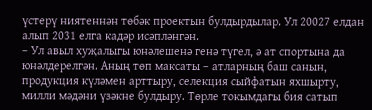үстерү ниятеннән төбәк проектын булдырдылар. Ул 20027 елдан алып 2031 елга кадәр исәпләнгән.
– Ул авыл хуҗалыгы юнәлешенә генә түгел, ә ат спортына да юнәлдерелгән. Аның төп максаты – атларның баш санын, продукция күләмен арттыру, селекция сыйфатын яхшырту, милли мәдәни үзәкне булдыру. Төрле токымдагы бия сатып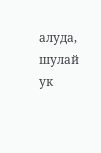алуда, шулай ук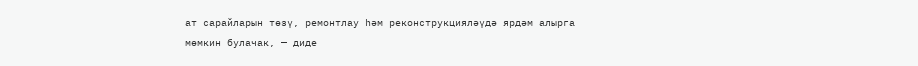ат сарайларын төзү, ремонтлау һәм реконструкцияләүдә ярдәм алырга мөмкин булачак, — диде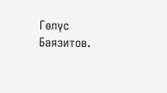Гөлүс Баязитов.